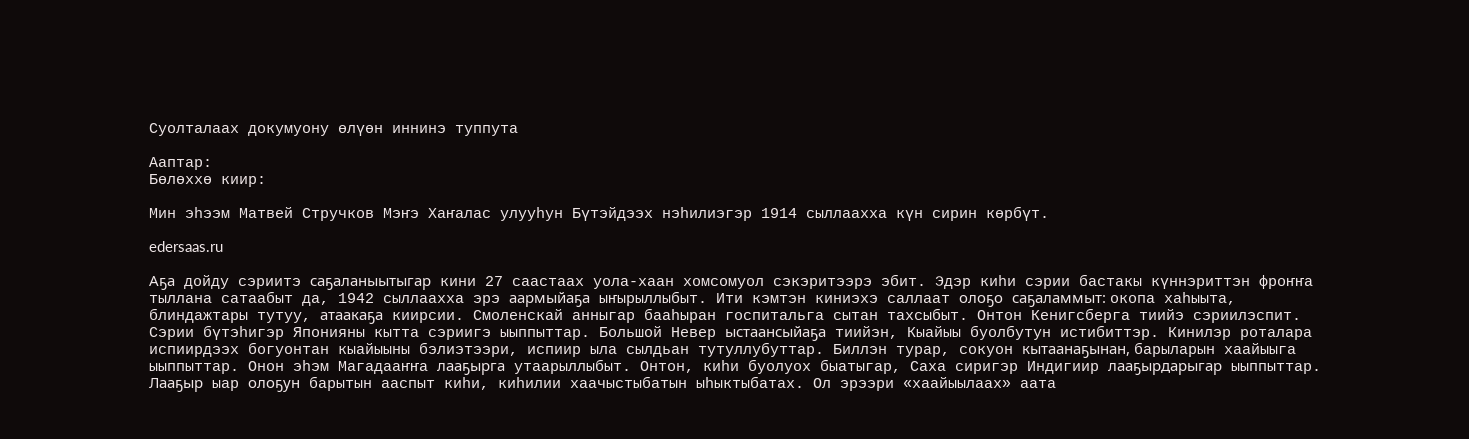Суолталаах докумуону өлүөн иннинэ туппута

Ааптар:
Бөлөххө киир:

Мин эһээм Матвей Стручков Мэҥэ Хаҥалас улууһун Бүтэйдээх нэһилиэгэр 1914 сыллаахха күн сирин көрбүт.

edersaas.ru

Аҕа дойду сэриитэ саҕаланыытыгар кини 27 саастаах уола-хаан хомсомуол сэкэритээрэ эбит. Эдэр киһи сэрии бастакы күннэриттэн фроҥҥа тыллана сатаабыт да, 1942 сыллаахха эрэ аармыйаҕа ыҥырыллыбыт. Ити кэмтэн киниэхэ саллаат олоҕо саҕаламмыт: окопа хаһыыта, блиндажтары тутуу, атаакаҕа киирсии. Смоленскай анныгар бааһыран госпитальга сытан тахсыбыт. Онтон Кенигсберга тиийэ сэриилэспит. Сэрии бүтэһигэр Японияны кытта сэриигэ ыыппыттар. Большой Невер ыстаансыйаҕа тиийэн, Кыайыы буолбутун истибиттэр. Кинилэр роталара испиирдээх богуонтан кыайыыны бэлиэтээри, испиир ыла сылдьан тутуллубуттар. Биллэн турар, сокуон кытаанаҕынан, барыларын хаайыыга ыыппыттар. Онон эһэм Магадааҥҥа лааҕырга утаарыллыбыт. Онтон, киһи буолуох быатыгар, Саха сиригэр Индигиир лааҕырдарыгар ыыппыттар. Лааҕыр ыар олоҕун барытын ааспыт киһи, киһилии хаачыстыбатын ыһыктыбатах. Ол эрээри «хаайыылаах» аата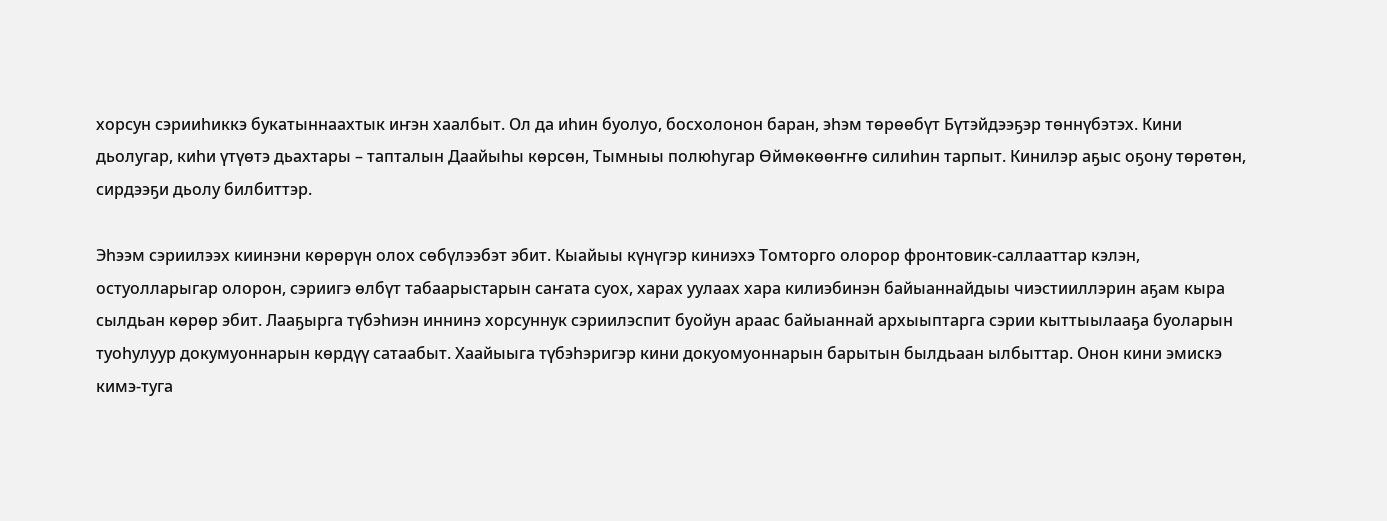хорсун сэрииһиккэ букатыннаахтык иҥэн хаалбыт. Ол да иһин буолуо, босхолонон баран, эһэм төрөөбүт Бүтэйдээҕэр төннүбэтэх. Кини дьолугар, киһи үтүөтэ дьахтары – тапталын Даайыһы көрсөн, Тымныы полюһугар Өймөкөөҥҥө силиһин тарпыт. Кинилэр аҕыс оҕону төрөтөн, сирдээҕи дьолу билбиттэр.

Эһээм сэриилээх киинэни көрөрүн олох сөбүлээбэт эбит. Кыайыы күнүгэр киниэхэ Томторго олорор фронтовик-саллааттар кэлэн, остуолларыгар олорон, сэриигэ өлбүт табаарыстарын саҥата суох, харах уулаах хара килиэбинэн байыаннайдыы чиэстииллэрин аҕам кыра сылдьан көрөр эбит. Лааҕырга түбэһиэн иннинэ хорсуннук сэриилэспит буойун араас байыаннай архыыптарга сэрии кыттыылааҕа буоларын туоһулуур докумуоннарын көрдүү сатаабыт. Хаайыыга түбэһэригэр кини докуомуоннарын барытын былдьаан ылбыттар. Онон кини эмискэ кимэ-туга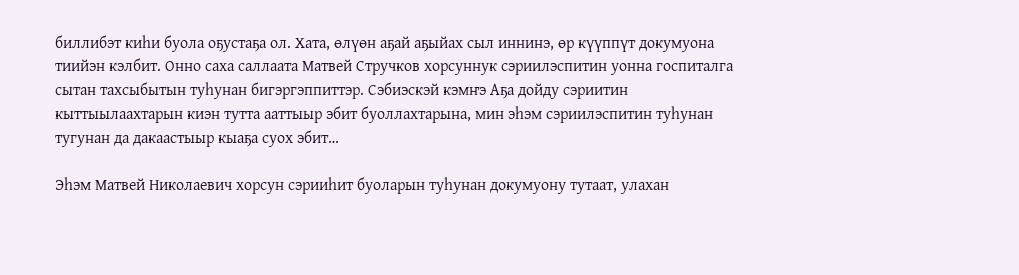биллибэт киһи буола оҕустаҕа ол. Хата, өлүөн аҕай аҕыйах сыл иннинэ, өр күүппүт докумуона тиийэн кэлбит. Онно саха саллаата Матвей Стручков хорсуннук сэриилэспитин уонна госпиталга сытан тахсыбытын туһунан бигэргэппиттэр. Сэбиэскэй кэмҥэ Аҕа дойду сэриитин кыттыылаахтарын киэн тутта ааттыыр эбит буоллахтарына, мин эһэм сэриилэспитин туһунан тугунан да дакаастыыр кыаҕа суох эбит…

Эһэм Матвей Николаевич хорсун сэрииһит буоларын туһунан докумуону тутаат, улахан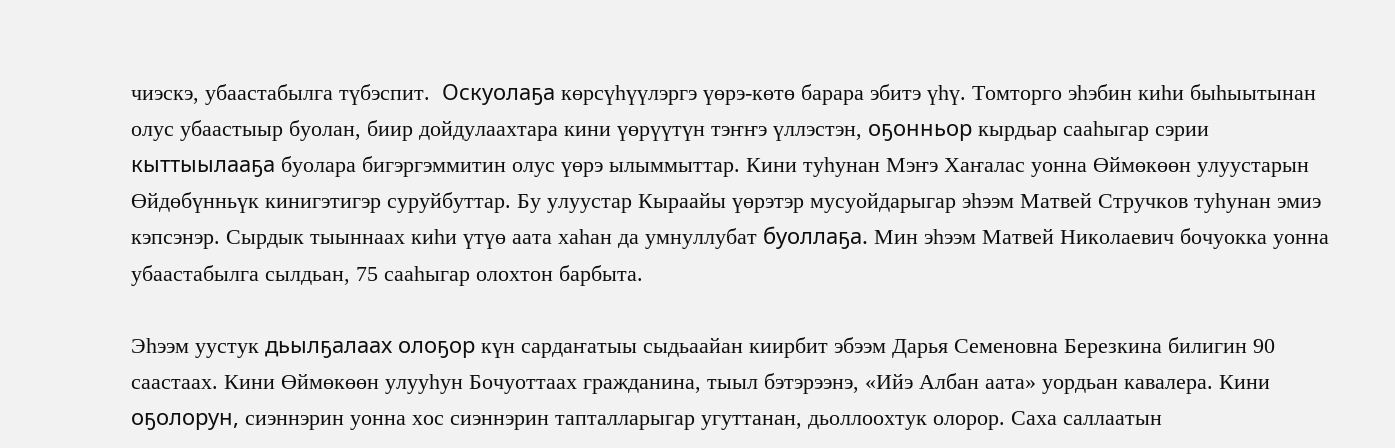чиэскэ, убаастабылга түбэспит.  Оскуолаҕа көрсүһүүлэргэ үөрэ-көтө барара эбитэ үһү. Томторго эһэбин киһи быһыытынан олус убаастыыр буолан, биир дойдулаахтара кини үөрүүтүн тэҥҥэ үллэстэн, оҕонньор кырдьар сааһыгар сэрии кыттыылааҕа буолара бигэргэммитин олус үөрэ ылыммыттар. Кини туһунан Мэҥэ Хаҥалас уонна Өймөкөөн улуустарын Өйдөбүнньүк кинигэтигэр суруйбуттар. Бу улуустар Кыраайы үөрэтэр мусуойдарыгар эһээм Матвей Стручков туһунан эмиэ кэпсэнэр. Сырдык тыыннаах киһи үтүө аата хаһан да умнуллубат буоллаҕа. Мин эһээм Матвей Николаевич бочуокка уонна убаастабылга сылдьан, 75 сааһыгар олохтон барбыта.

Эһээм уустук дьылҕалаах олоҕор күн сардаҥатыы сыдьаайан киирбит эбээм Дарья Семеновна Березкина билигин 90 саастаах. Кини Өймөкөөн улууһун Бочуоттаах гражданина, тыыл бэтэрээнэ, «Ийэ Албан аата» уордьан кавалера. Кини оҕолорун, сиэннэрин уонна хос сиэннэрин тапталларыгар угуттанан, дьоллоохтук олорор. Саха саллаатын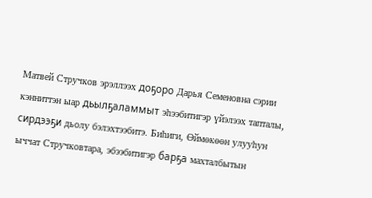Матвей Стручков эрэллээх доҕоро Дарья Семеновна сэрии кэнниттэн ыар дьылҕаламмыт эһээбитигэр үйэлээх тапталы, сирдээҕи дьолу бэлэхтээбитэ. Биһиги, Өймөкөөн улууһун ыччат Стручковтара, эбээбитигэр барҕа махталбытын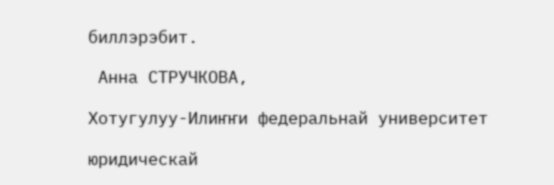биллэрэбит.

 Анна СТРУЧКОВА,

Хотугулуу-Илиҥҥи федеральнай университет

юридическай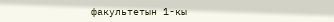факультетын 1-кы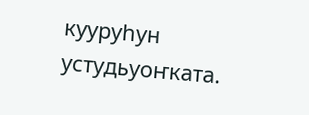кууруһун устудьуоҥката.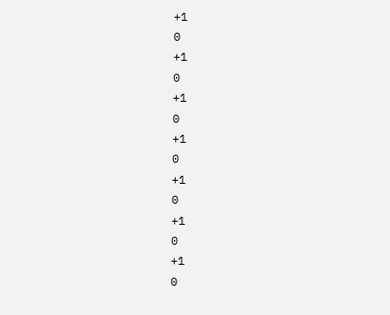+1
0
+1
0
+1
0
+1
0
+1
0
+1
0
+1
0